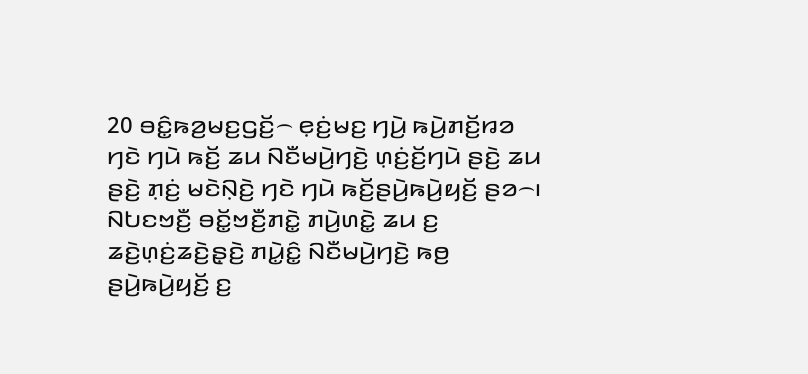20 ꤋꤢꤨ꤭ꤒꤤ꤬ꤗꤢ꤬ꤞꤢꤩ꤬꤮ ꤕ꤫ꤢꤦ꤬ꤗꤢ꤬ ꤚꤣꤧ꤬ ꤒꤣꤧ꤬ꤊꤢꤩ꤬ꤙꤤ ꤚꤢꤧ ꤚꤣꤧ ꤒꤢꤩ꤬ ꤘꤣ ꤡꤢꤪꤗꤣꤧ꤬ꤚꤢꤧ꤬ ꤛ꤫ꤢꤦ꤬ꤢꤩ꤬ꤚꤣꤧ ꤔꤢꤧ꤬ ꤘꤣ ꤔꤢꤧ꤬ ꤊ꤫ꤢꤦ꤬ ꤗꤢꤧꤡ꤫ꤢꤧ꤬ ꤚꤢꤧ ꤚꤣꤧ ꤒꤢꤩ꤬ꤔꤣꤧ꤬ꤒꤣꤧ꤬ꤟꤢꤩ꤬ ꤔꤤ꤮꤯ ꤡꤝꤢꤠꤢꤪ꤬ ꤋꤢꤩ꤭ꤠꤢꤪ꤬ꤊꤢꤧ꤭ ꤊꤣꤧ꤬ꤛꤢꤧ꤭ ꤘꤣ ꤢ꤬ ꤘꤢꤧ꤬ꤛ꤫ꤢꤦ꤬ꤘꤢꤧ꤬ꤔ꤫ꤢꤧ꤬ ꤊꤣꤧ꤭ꤢꤨ꤭ ꤡꤢꤪꤗꤣꤧ꤬ꤚꤢꤧ꤬ ꤒꤥ꤬ ꤔꤣꤧ꤬ꤒꤣꤧ꤬ꤟꤢꤩ꤬ ꤢ꤬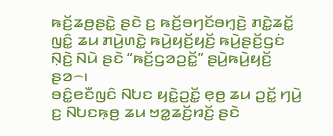ꤒꤢꤩ꤬ꤘꤥ꤬ꤔꤢꤧ꤭ ꤔꤢꤧ ꤢ꤬ ꤒꤢꤩ꤬ꤋꤚꤢꤩꤋꤚ꤫ꤢꤧ꤬ ꤊꤢꤧ꤭ꤘꤢꤩ꤭ ꤜꤢꤨ꤭ ꤘꤣ ꤊꤣꤧ꤬ꤛꤢꤧ꤭ ꤒꤣꤧ꤬ꤟꤢꤩ꤬ꤟꤢꤩ꤬ ꤒꤣꤧ꤬ꤔꤢꤩ꤬ꤞꤢꤦ ꤡ꤫ꤢꤧ꤬ ꤡꤣꤧ ꤔꤢꤧ “ꤒꤢꤩ꤬ꤞꤤꤑꤢꤩ꤭” ꤔꤣꤧ꤬ꤒꤣꤧ꤬ꤟꤢꤩ꤬ ꤔꤤ꤮꤯
ꤋꤢꤨ꤭ꤕꤢꤪꤜꤢꤨ ꤡꤝꤢ ꤟꤢꤧ꤭ꤑꤢꤩ꤭ ꤕ꤫ꤥ꤬ ꤘꤣ ꤑꤢꤩ꤭ ꤚꤣꤧ꤬ ꤢ꤬ ꤡꤝꤢꤒ꤫ꤥ꤬ ꤘꤣ ꤠꤤ꤭ꤘꤢꤩ꤬ꤙꤢꤩ꤬ ꤔꤢꤧ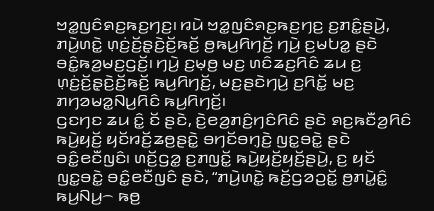ꤠꤤ꤭ꤜꤢꤨꤎꤢ꤬ꤒꤢ꤬ꤚꤢ꤬꤯ ꤙꤣꤧ ꤠꤤ꤭ꤜꤢꤨꤎꤢ꤬ꤒꤢ꤬ꤚꤢ꤬ ꤢ꤬ꤊꤢꤨ꤭ꤔꤣꤧ꤬, ꤊꤣꤧ꤬ꤛꤢꤧ꤭ ꤛ꤫ꤢꤦ꤬ꤢꤩ꤬ꤔ꤫ꤢꤧ꤬ꤢꤩ꤬ꤒꤢꤩ꤬ ꤥ꤬ꤒꤣ꤬ꤖꤚꤢꤩ꤬ ꤚꤣꤧ꤬ ꤢ꤬ꤗꤝꤤ꤭ ꤔꤢꤧ ꤋꤢꤨ꤭ꤒꤤ꤬ꤗꤢ꤬ꤞꤢꤩ꤬꤯ ꤚꤣꤧ꤬ ꤢ꤬ꤗ꤫ꤥ꤬ ꤗꤢ꤬ ꤛꤢꤨꤘꤢ꤬ꤖꤢꤨ ꤘꤣ ꤢ꤬ ꤛ꤫ꤢꤦ꤬ꤢꤩ꤬ꤔ꤫ꤢꤧ꤬ꤢꤩ꤬ꤒꤢꤩ꤬ ꤒꤣ꤬ꤖꤚꤢꤩ꤬, ꤗꤢ꤬ꤔꤢꤧꤚꤣꤧ꤬ ꤢ꤬ꤖꤢꤩ꤭ ꤗꤢ꤬ ꤊꤚꤤꤗꤤ꤭ꤡꤣ꤬ꤖꤢꤨ ꤒꤣ꤬ꤖꤚꤢꤩ꤬꤯
ꤞꤢꤚꤢ ꤘꤣ ꤢꤨ꤭ ꤢꤩ ꤔꤢꤧ, ꤢꤧ꤬ꤕꤤ꤬ꤊꤢꤨ꤬ꤚꤢꤨꤖꤢꤨ ꤔꤢꤧ ꤎꤢ꤬ꤒꤢꤪꤤ꤬ꤖꤢꤨ ꤒꤣꤧ꤬ꤟꤢꤩ꤬ ꤟꤢꤩꤙꤢꤩ꤬ꤘꤥ꤬ꤔꤢꤧ꤭ ꤋꤚꤢꤩꤋꤚ꤫ꤢꤧ꤬ ꤜꤢ꤭ꤋꤢꤧ꤭ ꤔꤢꤧ ꤋꤢꤨ꤭ꤕꤢꤪꤜꤢꤨ꤯ ꤛꤢꤩ꤬ꤞꤤ꤭ ꤢ꤬ꤊꤜꤢꤩ꤭ ꤒꤣꤧ꤬ꤟꤢꤩ꤬ꤟꤢꤩ꤬ꤔꤣꤧ꤬, ꤢ꤬ ꤟꤢꤩ ꤜꤢ꤭ꤋꤢꤧ꤭ ꤋꤢꤨ꤭ꤕꤢꤪꤜꤢꤨ ꤔꤢꤧ, “ꤊꤣꤧ꤬ꤛꤢꤧ꤭ ꤒꤢꤩ꤬ꤞꤤꤑꤢꤩ꤭ ꤥ꤬ꤊꤣꤧ꤭ꤢꤨ꤭ ꤒꤣ꤬ꤡꤣ꤬꤮ ꤒꤥ꤬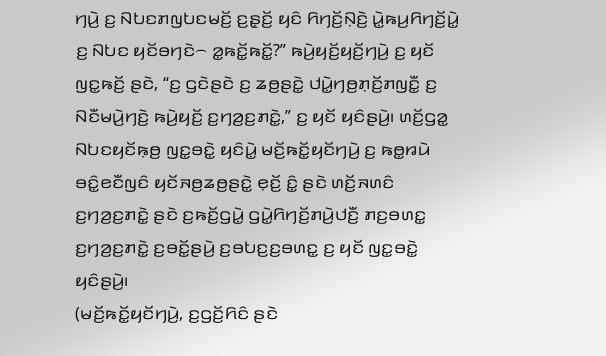ꤚꤣꤧ꤬ ꤢ꤬ ꤡꤝꤢꤊꤜꤝꤢꤗꤢꤩ꤬ ꤢ꤬ꤔ꤫ꤢꤩ꤬ ꤟꤢꤨ ꤖꤚꤢꤩ꤬ꤡ꤫ꤢꤧ꤬ ꤣꤧ꤭ꤒꤣ꤬ꤖꤚꤢꤩ꤬ꤣꤧ꤭ ꤢ꤬ ꤡꤝꤢ ꤟꤢꤩꤋꤚꤢꤧ꤮ ꤤ꤭ꤒꤢꤩ꤭ꤒꤢꤩ꤭?” ꤒꤣꤧ꤬ꤟꤢꤩ꤬ꤟꤢꤩ꤬ꤚꤣꤧ꤬ ꤢ꤬ ꤟꤢꤩ ꤜꤢ꤭ꤒꤢꤩ꤬ ꤔꤢꤧ, “ꤢ꤬ ꤞꤢꤧꤔꤢꤧ ꤢ꤬ ꤘꤥ꤬ꤔꤢꤧ꤭ ꤓꤣꤧ꤭ꤚꤥ꤬ꤊ꤫ꤢꤩ꤬ꤊꤜꤢꤪ꤭ ꤢ꤬ ꤡꤢꤪꤗꤣꤧ꤬ꤚꤢꤧ꤬ ꤒꤣꤧ꤬ꤟꤢꤩ꤬ ꤢ꤬ꤚꤤ꤬ꤢ꤬ꤊꤢꤧ꤭,” ꤢ꤬ ꤟꤢꤩ ꤟꤢꤨꤔꤣꤧ꤬꤯ ꤛꤢꤩ꤬ꤞꤤ꤭ ꤡꤝꤢꤟꤢꤩꤒ꤫ꤥ꤬ ꤜꤢ꤭ꤋꤢꤧ꤭ ꤟꤢꤨꤣꤧ꤭ ꤗꤢꤩ꤬ꤒꤢꤩ꤭ꤟꤢꤩꤚꤣꤧ꤬ ꤢ꤬ ꤒꤥ꤭ꤙꤣꤧ ꤋꤢꤨ꤭ꤕꤢꤪꤜꤢꤨ ꤟꤢꤩꤏꤥ꤬ꤘꤥ꤬ꤔꤢꤧ꤭ ꤕ꤫ꤢꤩ꤬ ꤢꤨ꤭ ꤔꤢꤧ ꤛꤢꤩ꤬ꤏꤛꤢꤨ ꤢ꤬ꤚꤤ꤬ꤢ꤬ꤊꤢꤧ꤭ ꤔꤢꤧ ꤢ꤬ꤒꤢꤩ꤬ꤞꤣꤧ꤭ ꤞꤣꤧ꤭ꤖꤚꤢꤩ꤬ꤊꤣꤧ꤬ꤓꤢꤪ꤬ ꤊꤢ꤬ꤋꤛꤢ꤭ ꤢ꤬ꤚꤤ꤬ꤢ꤬ꤊꤢꤧ꤭ ꤢ꤬ꤋꤢꤩ꤭ꤔꤣꤧ꤬ ꤢ꤬ꤋꤝꤢ꤬ꤢ꤬ꤋꤛꤢ꤭ ꤢ꤬ ꤟꤢꤩ ꤜꤢ꤭ꤋꤢꤧ꤭ ꤟꤢꤨꤔꤣꤧ꤬꤯
(ꤗꤢꤩ꤬ꤒꤢꤩ꤭ꤟꤢꤩꤚꤣꤧ꤬, ꤢ꤬ꤞꤢꤩ꤬ꤖꤢꤨ ꤔꤢꤧ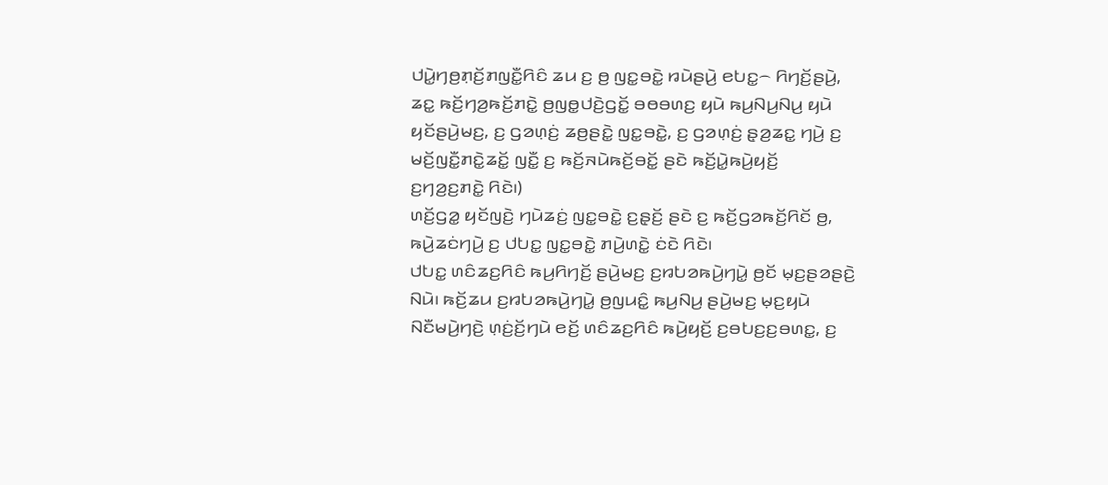ꤓꤣꤧ꤭ꤚꤥ꤬ꤊ꤫ꤢꤩ꤬ꤊꤜꤢꤪ꤭ꤖꤢꤨ ꤘꤣ ꤢ꤬ ꤥ꤬ ꤜꤢ꤭ꤋꤢꤧ꤭ ꤙꤣꤧꤔꤣꤧ꤬ ꤕꤝꤢ꤭꤮ ꤖꤚꤢꤩ꤬ꤔꤣꤧ꤬, ꤘꤢ꤭ ꤒꤢꤩ꤬ꤚꤤ꤬ꤒꤢꤩ꤬ꤊꤢꤧ꤭ ꤥ꤬ꤜꤥ꤭ꤓꤢꤧ꤬ꤞꤢꤩ꤭ ꤋꤥꤋꤛꤢ꤬ ꤟꤣꤧ ꤒꤣ꤬ꤡꤣ꤬ꤡꤣ꤬ ꤟꤣꤧ ꤟꤢꤩꤔꤣꤧ꤬ꤗꤢ꤬, ꤢ꤬ ꤞꤤꤛ꤫ꤢꤦ꤬ ꤘꤥ꤬ꤔꤢꤧ꤭ ꤜꤢ꤭ꤋꤢꤧ꤭, ꤢ꤬ ꤞꤤꤛ꤫ꤢꤦ꤬ ꤔ꤫ꤤ꤬ꤘꤢ꤭ ꤚꤣꤧ꤬ ꤢ꤬ ꤗꤢꤩ꤬ꤜꤢꤪ꤭ꤊꤢꤧ꤭ꤘꤢꤩ꤭ ꤜꤢꤪ꤭ ꤢ꤬ ꤒꤢꤩ꤬ꤏꤣꤧꤒꤢꤩ꤬ꤋꤢꤩ꤭ ꤔꤢꤧ ꤒꤢꤩ꤬ꤣꤧ꤭ꤒꤣꤧ꤬ꤟꤢꤩ꤬ ꤢ꤬ꤚꤤ꤬ꤢ꤬ꤊꤢꤧ꤭ ꤖꤢꤧ꤯)
ꤛꤢꤩ꤬ꤞꤤ꤭ ꤟꤢꤩꤜꤢꤧ꤬ ꤚꤣꤧꤘꤢꤦ꤬ ꤜꤢ꤭ꤋꤢꤧ꤭ ꤢ꤬ꤔ꤫ꤢꤩ꤬ ꤔꤢꤧ ꤢ꤬ ꤒꤢꤩ꤬ꤞꤤꤒꤢꤩ꤬ꤖꤢꤩ ꤥ꤬, ꤒꤣꤧ꤬ꤘꤢꤦꤚꤣꤧ꤬ ꤢ꤬ ꤓꤝꤢ꤭ ꤜꤢ꤭ꤋꤢꤧ꤭ ꤊꤣꤧ꤬ꤛꤢꤧ꤭ ꤢꤦꤢꤧ ꤖꤢꤧ꤯
ꤓꤝꤢ꤭ ꤛꤢꤨꤘꤢ꤬ꤖꤢꤨ ꤒꤣ꤬ꤖꤚꤢꤩ꤬ ꤔꤣꤧ꤬ꤗꤢ꤬ ꤢ꤬ꤙꤝꤤꤒꤣꤧ꤬ꤚꤣꤧ꤭ ꤥ꤬ꤢꤩ ꤗ꤫ꤢ꤬ꤔꤤꤔꤢꤧ꤬ ꤡꤣꤧ꤯ ꤒꤢꤩ꤬ꤘꤣ ꤢ꤬ꤙꤝꤤꤒꤣꤧ꤬ꤚꤣꤧ꤭ ꤥ꤬ꤜꤣꤢꤨ꤭ ꤒꤣ꤬ꤡꤣ꤬ ꤔꤣꤧ꤬ꤗꤢ꤬ ꤗ꤫ꤢ꤬ꤟꤣꤧ ꤡꤢꤪꤗꤣꤧ꤬ꤚꤢꤧ꤬ ꤛ꤫ꤢꤦ꤬ꤢꤩ꤬ꤚꤣꤧ ꤕꤢꤩ꤬ ꤛꤢꤨꤘꤢ꤬ꤖꤢꤨ ꤒꤣꤧ꤬ꤟꤢꤩ꤬ ꤢ꤬ꤋꤝꤢ꤬ꤢ꤬ꤋꤛꤢ꤭, ꤢ꤬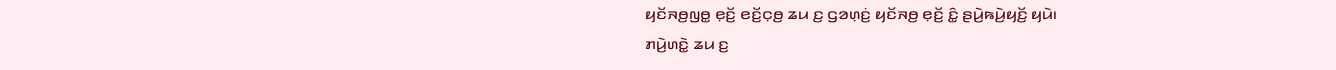ꤟꤢꤩꤏꤥ꤬ꤜꤥ꤭ ꤕ꤫ꤢꤩ꤬ ꤕꤢꤩ꤬ꤍ꤫ꤥ꤬ ꤘꤣ ꤢ꤬ ꤞꤤꤛ꤫ꤢꤦ꤬ ꤟꤢꤩꤏꤥ꤬ ꤕ꤫ꤢꤩ꤬ ꤢꤨ꤭ ꤔꤣꤧ꤬ꤒꤣꤧ꤬ꤟꤢꤩ꤬ ꤟꤣꤧ꤯
ꤊꤣꤧ꤬ꤛꤢꤧ꤭ ꤘꤣ ꤢ꤬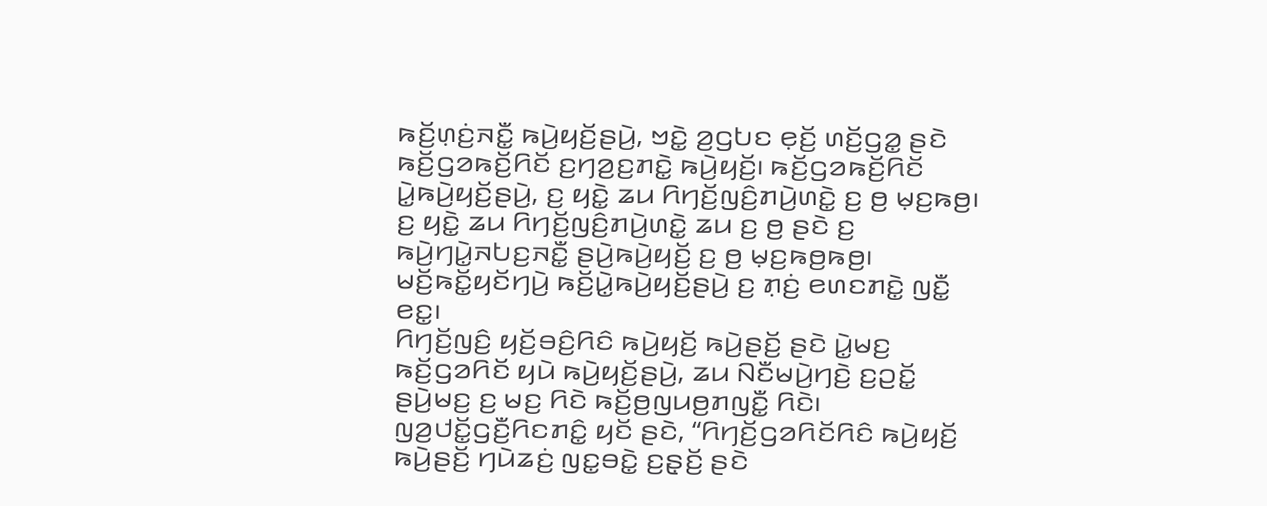ꤒꤢꤩ꤬ꤛ꤫ꤢꤦ꤬ꤏꤢꤪ꤭ ꤒꤣꤧ꤬ꤟꤢꤩ꤬ꤔꤣꤧ꤬, ꤠꤢꤧ꤭ ꤤ꤬ꤞꤝꤢ ꤕ꤫ꤢꤩ꤬ ꤛꤢꤩ꤬ꤞꤤ꤭ ꤔꤢꤧ ꤒꤢꤩ꤬ꤞꤤꤒꤢꤩ꤬ꤖꤢꤩ ꤢ꤬ꤚꤤ꤬ꤢ꤬ꤊꤢꤧ꤭ ꤒꤣꤧ꤬ꤟꤢꤩ꤬꤯ ꤒꤢꤩ꤬ꤞꤤꤒꤢꤩ꤬ꤖꤢꤩ ꤣꤧ꤭ꤒꤣꤧ꤬ꤟꤢꤩ꤬ꤔꤣꤧ꤬, ꤢ꤬ ꤟꤢꤧ꤭ ꤘꤣ ꤖꤚꤢꤩ꤬ꤜꤢꤨ꤬ꤊꤣꤧ꤬ꤛꤢꤧ꤭ ꤢ꤬ ꤥ꤬ ꤗ꤫ꤢ꤬ꤒꤥ꤬꤯ ꤢ꤬ ꤟꤢꤧ꤭ ꤘꤣ ꤖꤚꤢꤩ꤬ꤜꤢꤨ꤬ꤊꤣꤧ꤬ꤛꤢꤧ꤭ ꤘꤣ ꤢ꤬ ꤥ꤬ ꤔꤢꤧ ꤢ꤬ ꤒꤣꤧ꤬ꤚꤣꤧ꤭ꤏꤝꤢ꤬ꤏꤢꤪ꤭ ꤔꤣꤧ꤬ꤒꤣꤧ꤬ꤟꤢꤩ꤬ ꤢ꤬ ꤥ꤬ ꤗ꤫ꤢ꤬ꤒꤥ꤬ꤒꤥ꤬꤯ ꤗꤢꤩ꤬ꤒꤢꤩ꤭ꤟꤢꤩꤚꤣꤧ꤬ ꤒꤢꤩ꤬ꤣꤧ꤭ꤒꤣꤧ꤬ꤟꤢꤩ꤬ꤔꤣꤧ꤬ ꤢ꤬ ꤊ꤫ꤢꤦ꤬ ꤕꤛꤢꤊꤢꤧ꤭ ꤜꤢꤪ꤭ ꤕꤢ꤭꤯
ꤖꤚꤢꤩ꤬ꤜꤢꤨ꤬ ꤟꤢꤩ꤬ꤋꤢꤨ꤬ꤖꤢꤨ ꤒꤣꤧ꤬ꤟꤢꤩ꤬ ꤒꤣꤧ꤬ꤔꤢꤩ꤬ ꤔꤢꤧ ꤣꤧ꤭ꤗꤢ꤬ ꤒꤢꤩ꤬ꤞꤤꤖꤢꤩ ꤟꤣꤧ ꤒꤣꤧ꤬ꤟꤢꤩ꤬ꤔꤣꤧ꤬, ꤘꤣ ꤡꤢꤪꤗꤣꤧ꤬ꤚꤢꤧ꤬ ꤢ꤬ꤑꤢꤩ꤭ ꤔꤣꤧ꤬ꤗꤢ꤬ ꤢ꤬ ꤗꤢ꤬ ꤖꤢꤧ ꤒꤢꤩ꤬ꤥ꤬ꤜꤣꤥ꤬ꤊꤜꤢꤪ꤭ ꤖꤢꤧ꤯ ꤜꤤ꤬ꤓꤢꤩ꤭ꤞꤢꤪ꤬ꤖꤢꤊꤢꤨ꤭ ꤟꤢꤩ ꤔꤢꤧ, “ꤖꤚꤢꤩ꤬ꤞꤤꤖꤢꤩꤖꤢꤨ ꤒꤣꤧ꤬ꤟꤢꤩ꤬ ꤒꤣꤧ꤬ꤔꤢꤩ꤬ ꤚꤣꤧꤘꤢꤦ꤬ ꤜꤢ꤭ꤋꤢꤧ꤭ ꤢ꤬ꤔ꤫ꤢꤩ꤬ ꤔꤢꤧ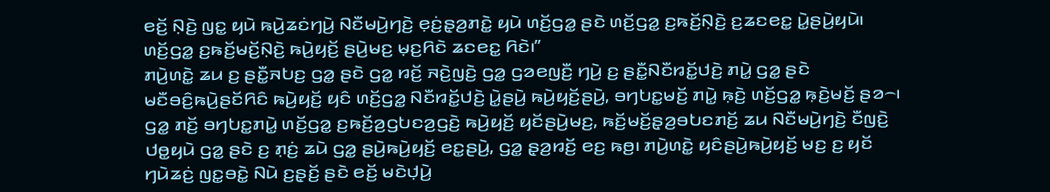ꤕꤢꤩ꤬ ꤡ꤫ꤢꤧ꤬ ꤜꤢ꤭ ꤟꤣꤧ ꤒꤣꤧ꤬ꤘꤢꤦꤚꤣꤧ꤬ ꤡꤢꤪꤗꤣꤧ꤬ꤚꤢꤧ꤬ ꤕ꤫ꤢꤦ꤬ꤔ꤫ꤤ꤬ꤊꤢꤧ꤭ ꤟꤣꤧ ꤛꤢꤩ꤬ꤞꤤ꤭ ꤔꤢꤧ ꤛꤢꤩ꤬ꤞꤤ꤭ ꤢ꤬ꤒꤢꤩ꤬ꤡ꤫ꤢꤧ꤬ ꤢ꤬ꤘꤢꤕꤢ꤭ ꤣꤧ꤭ꤔꤣꤧ꤬ꤟꤣꤧ꤯ ꤛꤢꤩ꤬ꤞꤤ꤭ ꤢ꤬ꤒꤢꤩ꤬ꤗꤢꤩ꤬ꤡ꤫ꤢꤧ꤬ ꤒꤣꤧ꤬ꤟꤢꤩ꤬ ꤔꤣꤧ꤬ꤗꤢ꤬ ꤗ꤫ꤢ꤬ꤖꤢꤧ ꤘꤢꤕꤢ꤭ ꤖꤢꤧ꤯”
ꤊꤣꤧ꤬ꤛꤢꤧ꤭ ꤘꤣ ꤢ꤬ ꤔꤢꤪ꤭ꤏꤝꤢ꤬ ꤞꤤ꤭ ꤔꤢꤧ ꤞꤤ꤭ ꤙꤢꤩ꤬ ꤏꤢꤧ꤬ꤜꤢꤧ꤬ ꤞꤤ꤭ ꤞꤤꤕꤜꤢꤪ꤬ ꤚꤣꤧ꤬ ꤢ꤬ ꤔꤢꤪ꤭ꤡꤢꤪꤙꤢꤩ꤭ꤓꤢꤧ꤬ ꤊꤣꤧ꤭ ꤞꤤ꤭ ꤔꤢꤧ ꤗꤢꤪꤋꤢꤨ꤬ꤒꤣꤧ꤬ꤔꤢꤩꤖꤢꤨ ꤒꤣꤧ꤬ꤟꤢꤩ꤬ ꤟꤢꤨ ꤛꤢꤩ꤬ꤞꤤ꤭ ꤡꤢꤪꤙꤢꤩ꤭ꤓꤢꤧ꤬ ꤣꤧ꤭ꤔꤣꤧ꤬ ꤒꤣꤧ꤬ꤟꤢꤩ꤬ꤔꤣꤧ꤬, ꤋꤚꤝꤢ꤭ꤗꤢꤩ꤬ ꤊꤣꤧ꤭ ꤒ꤫ꤢꤧ꤬ ꤛꤢꤩ꤬ꤞꤤ꤭ ꤒ꤫ꤢꤧ꤬ꤗꤢꤩ꤬ ꤔꤤ꤮꤯ ꤞꤤ꤭ ꤊꤢꤩ꤬ ꤋꤚꤝꤢ꤭ꤊꤣꤧ꤭ ꤛꤢꤩ꤬ꤞꤤ꤭ ꤢ꤬ꤒꤢꤩ꤬ꤤ꤬ꤞꤝꤢꤤ꤬ꤞꤢꤧ꤬ ꤒꤣꤧ꤬ꤟꤢꤩ꤬ ꤟꤢꤩꤔꤣꤧ꤬ꤗꤢ꤬, ꤒꤢꤩ꤬ꤗꤢꤩ꤬ꤔ꤫ꤤ꤬ꤋꤝꤢꤊꤢꤩ꤬ ꤘꤣ ꤡꤢꤪꤗꤣꤧ꤬ꤚꤢꤧ꤬ ꤢꤪꤜꤢꤧ꤬ ꤓꤥ꤭ꤟꤣꤧ ꤞꤤ꤭ ꤔꤢꤧ ꤢ꤬ ꤊ꤫ꤢꤦ꤬ ꤘꤣꤧ ꤞꤤ꤭ ꤔꤣꤧ꤬ꤒꤣꤧ꤬ꤟꤢꤩ꤬ ꤕꤢ꤭ꤔꤣꤧ꤬, ꤞꤤ꤭ ꤔ꤫ꤤ꤬ꤙꤢꤩ꤬ ꤕꤢ꤬ ꤒꤥ꤬꤯ ꤊꤣꤧ꤬ꤛꤢꤧ꤭ ꤟꤢꤨꤔꤣꤧ꤬ꤒꤣꤧ꤬ꤟꤢꤩ꤬ ꤗꤢ꤬ ꤢ꤬ ꤟꤢꤩ ꤚꤣꤧꤘꤢꤦ꤬ ꤜꤢ꤭ꤋꤢꤧ꤭ ꤡꤣꤧ ꤢ꤬ꤔ꤫ꤢꤩ꤬ ꤔꤢꤧ ꤕꤢꤩ꤬ ꤗꤢꤧꤓ꤫ꤣꤧ꤬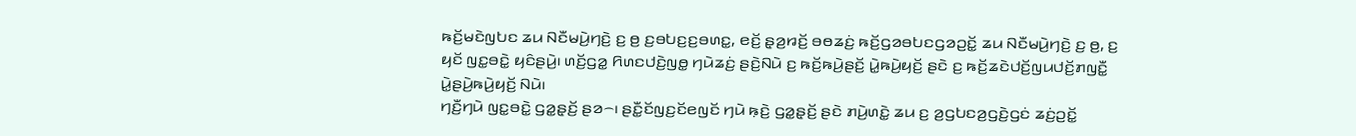ꤒꤢꤩ꤬ꤗꤢꤧꤜꤝꤢ ꤘꤣ ꤡꤢꤪꤗꤣꤧ꤬ꤚꤢꤧ꤬ ꤢ꤬ ꤥ꤬ ꤢ꤬ꤋꤝꤢ꤬ꤢ꤬ꤋꤛꤢ꤭, ꤕꤢꤩ꤬ ꤔ꤫ꤤ꤬ꤙꤢꤩ꤬ ꤋꤥꤘꤢꤦ꤬ ꤒꤢꤩ꤬ꤞꤤꤋꤝꤢꤞꤤꤑꤢꤩ꤭ ꤘꤣ ꤡꤢꤪꤗꤣꤧ꤬ꤚꤢꤧ꤬ ꤢ꤬ ꤥ꤬, ꤢ꤬ ꤟꤢꤩ ꤜꤢ꤭ꤋꤢꤧ꤭ ꤟꤢꤨꤔꤣꤧ꤬꤯ ꤛꤢꤩ꤬ꤞꤤ꤭ ꤖꤛꤢꤓꤢꤧ꤬ꤜꤥ꤭ ꤚꤣꤧꤘꤢꤦ꤬ ꤔꤢꤧ꤬ꤡꤣꤧ ꤢ꤬ ꤒꤢꤩ꤬ꤒꤣꤧ꤬ꤔꤢꤩ꤬ ꤣꤧ꤭ꤒꤣꤧ꤬ꤟꤢꤩ꤬ ꤔꤢꤧ ꤢ꤬ ꤒꤢꤩ꤬ꤘꤢꤧꤓꤢꤩ꤬ꤜꤣꤓꤢꤩ꤬ꤊꤜꤢꤪ꤭ ꤣꤧ꤭ꤔꤣꤧ꤬ꤒꤣꤧ꤬ꤟꤢꤩ꤬ ꤡꤣꤧ꤯
ꤚꤢꤪ꤬ꤚꤣꤧ ꤜꤢ꤭ꤋꤢꤧ꤭ ꤞꤤ꤭ꤔ꤫ꤢꤩ꤬ ꤔꤤ꤮꤯ ꤔꤢꤪ꤭ꤢꤩꤜꤢ꤬ꤢꤩꤕꤜꤢꤩ ꤚꤣꤧ ꤒ꤫ꤢꤧ꤬ ꤞꤤ꤭ꤔ꤫ꤢꤩ꤬ ꤔꤢꤧ ꤊꤣꤧ꤬ꤛꤢꤧ꤭ ꤘꤣ ꤢ꤬ ꤤ꤬ꤞꤝꤢꤤ꤬ꤞꤢꤧ꤬ꤞꤢꤦ ꤘꤢꤦ꤬ꤑꤢꤩ꤭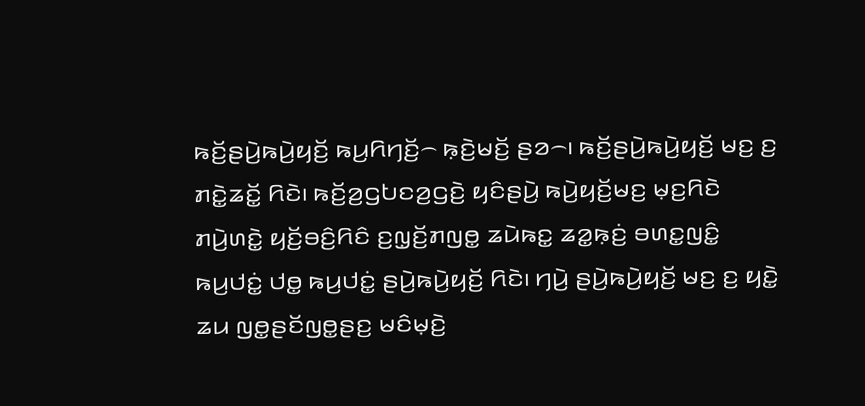ꤒꤢꤩ꤬ꤔꤣꤧ꤬ꤒꤣꤧ꤬ꤟꤢꤩ꤬ ꤒꤣ꤬ꤖꤚꤢꤩ꤬꤮ ꤒ꤫ꤢꤧ꤬ꤗꤢꤩ꤬ ꤔꤤ꤮꤯ ꤒꤢꤩ꤬ꤔꤣꤧ꤬ꤒꤣꤧ꤬ꤟꤢꤩ꤬ ꤗꤢ꤬ ꤢ꤬ ꤊꤢꤧ꤭ꤘꤢꤩ꤭ ꤖꤢꤧ꤯ ꤒꤢꤩ꤬ꤤ꤬ꤞꤝꤢꤤ꤬ꤞꤢꤧ꤬ ꤟꤢꤨꤔꤣꤧ꤬ ꤒꤣꤧ꤬ꤟꤢꤩ꤬ꤗꤢ꤬ ꤗ꤫ꤢ꤬ꤖꤢꤧ ꤊꤣꤧ꤬ꤛꤢꤧ꤭ ꤟꤢꤩ꤬ꤋꤢꤨ꤬ꤖꤢꤨ ꤢ꤬ꤜ꤫ꤢꤩ꤬ꤊꤜꤥ꤭ ꤘꤣꤧꤒꤢ꤭ ꤘꤤ꤭ꤒ꤫ꤢꤦ꤬ ꤋꤛꤢ꤭ꤜꤢꤨ꤭ ꤒꤣ꤬ꤓꤢꤦ꤭ ꤓꤥ꤭ ꤒꤣ꤬ꤓꤢꤦ꤭ ꤔꤣꤧ꤬ꤒꤣꤧ꤬ꤟꤢꤩ꤬ ꤖꤢꤧ꤯ ꤚꤣꤧ꤬ ꤔꤣꤧ꤬ꤒꤣꤧ꤬ꤟꤢꤩ꤬ ꤗꤢ꤬ ꤢ꤬ ꤟꤢꤧ꤭ ꤘꤣ ꤜꤥ꤭ꤔꤢꤩꤜꤥ꤭ꤔꤢ꤬ ꤗꤢꤨꤗ꤫ꤢꤧ꤬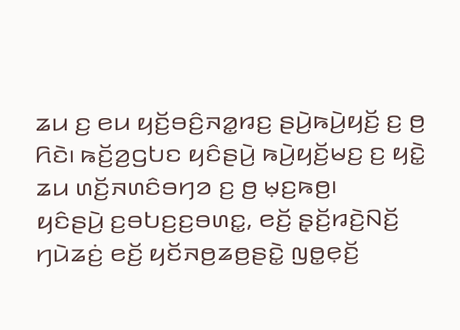ꤘꤣ ꤢ꤬ ꤕꤣ ꤟꤢꤩ꤬ꤋꤢꤨ꤬ꤏꤤ꤭ꤙꤢ꤬ ꤔꤣꤧ꤬ꤒꤣꤧ꤬ꤟꤢꤩ꤬ ꤢ꤬ ꤥ꤬ ꤖꤢꤧ꤯ ꤒꤢꤩ꤬ꤤ꤬ꤞꤝꤢ ꤟꤢꤨꤔꤣꤧ꤬ ꤒꤣꤧ꤬ꤟꤢꤩ꤬ꤗꤢ꤬ ꤢ꤬ ꤟꤢꤧ꤭ ꤘꤣ ꤛꤢꤩ꤬ꤏꤛꤢꤨꤋꤚꤤ ꤢ꤬ ꤥ꤬ ꤗ꤫ꤢ꤬ꤒꤥ꤬꤯
ꤟꤢꤨꤔꤣꤧ꤬ ꤢ꤬ꤋꤝꤢ꤬ꤢ꤬ꤋꤛꤢ꤭, ꤕꤢꤩ꤬ ꤔ꤫ꤢꤩ꤬ꤙꤢꤧ꤬ꤡꤢꤩ꤬ ꤚꤣꤧꤘꤢꤦ꤬ ꤕꤢꤩ꤬ ꤟꤢꤩꤏꤥ꤬ꤘꤥ꤬ꤔꤢꤧ꤭ ꤜꤥ꤭ꤕ꤫ꤢꤩ꤬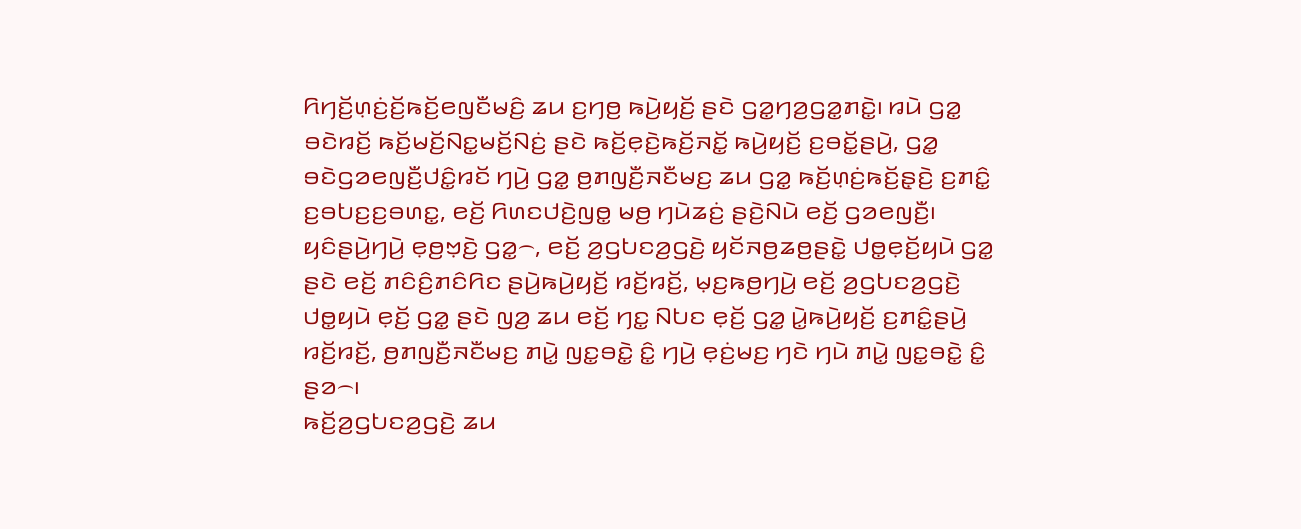ꤖꤚꤢꤩ꤬ꤛ꤫ꤢꤦ꤬ꤢꤩ꤬ꤒꤢꤩ꤬ꤕꤜꤢꤪꤗꤢꤨ꤬ ꤘꤣ ꤢ꤬ꤚꤥ꤬ ꤒꤣꤧ꤬ꤟꤢꤩ꤬ ꤔꤢꤧ ꤞꤤ꤭ꤚꤤ꤬ꤞꤤ꤭ꤊꤢꤧ꤭꤯ ꤙꤣꤧ ꤞꤤ꤭ ꤋꤢꤧꤙꤢꤩ꤬ ꤒꤢꤩ꤬ꤗꤢꤩ꤬ꤡꤢ꤭ꤗꤢꤩ꤬ꤡꤢꤦ꤬ ꤔꤢꤧ ꤒꤢꤩ꤬ꤕ꤫ꤢꤧ꤬ꤒꤢꤩ꤬ꤏꤢꤩ꤭ ꤒꤣꤧ꤬ꤟꤢꤩ꤬ ꤢ꤬ꤋꤢꤩ꤭ꤔꤣꤧ꤬, ꤞꤤ꤭ ꤋꤢꤧꤞꤤꤕꤜꤢꤪ꤬ꤓꤢꤨ꤭ꤙꤢꤩ ꤚꤣꤧ꤬ ꤞꤤ꤭ ꤥ꤬ꤊꤜꤢꤪ꤬ꤏꤢꤪꤗꤢ꤬ ꤘꤣ ꤞꤤ꤭ ꤒꤢꤩ꤬ꤛ꤫ꤢꤦ꤬ꤒꤢꤩ꤬ꤔ꤫ꤢꤧ꤬ ꤢ꤬ꤊꤢꤨ꤭ ꤢ꤬ꤋꤝꤢ꤬ꤢ꤬ꤋꤛꤢ꤭, ꤕꤢꤩ꤬ ꤖꤛꤢꤓꤢꤧ꤬ꤜꤥ꤭ ꤗꤥ꤬ ꤚꤣꤧꤘꤢꤦ꤬ ꤔꤢꤧ꤬ꤡꤣꤧ ꤕꤢꤩ꤬ ꤞꤤꤕꤜꤢꤪ꤬꤯
ꤟꤢꤨꤔꤣꤧ꤬ꤚꤣꤧ꤬ ꤕ꤫ꤥ꤬ꤠ꤫ꤢꤧ꤬ ꤞꤤ꤭꤮, ꤕꤢꤩ꤬ ꤤ꤬ꤞꤝꤢꤤ꤬ꤞꤢꤧ꤬ ꤟꤢꤩꤏꤥ꤬ꤘꤥ꤬ꤔꤢꤧ꤭ ꤓꤥ꤭ꤕ꤫ꤢꤩ꤬ꤟꤣꤧ ꤞꤤ꤭ ꤔꤢꤧ ꤕꤢꤩ꤬ ꤊꤢꤨꤢꤨ꤬ꤊꤢꤨꤖꤢ ꤔꤣꤧ꤬ꤒꤣꤧ꤬ꤟꤢꤩ꤬ ꤙꤢꤩ꤬ꤙꤢꤩ꤬, ꤗ꤫ꤢ꤬ꤒꤥ꤬ꤚꤣꤧ꤬ ꤕꤢꤩ꤬ ꤤ꤬ꤞꤝꤢꤤ꤬ꤞꤢꤧ꤬ ꤓꤥ꤭ꤟꤣꤧ ꤕ꤫ꤢꤩ꤬ ꤞꤤ꤭ ꤔꤢꤧ ꤜꤤ꤬ ꤘꤣ ꤕꤢꤩ꤬ ꤚꤢ꤭ ꤡꤝꤢ ꤕ꤫ꤢꤩ꤬ ꤞꤤ꤭ ꤣꤧ꤭ꤒꤣꤧ꤬ꤟꤢꤩ꤬ ꤢ꤬ꤊꤢꤨ꤭ꤔꤣꤧ꤬ ꤙꤢꤩ꤬ꤙꤢꤩ꤬, ꤥ꤬ꤊꤜꤢꤪ꤬ꤏꤢꤪꤗꤢ꤬ ꤊꤣꤧ꤭ ꤜꤢ꤭ꤋꤢꤧ꤭ ꤢꤨ꤭ ꤚꤣꤧ꤬ ꤕ꤫ꤢꤦ꤬ꤗꤢ꤬ ꤚꤢꤧ ꤚꤣꤧ ꤊꤣꤧ꤭ ꤜꤢ꤭ꤋꤢꤧ꤭ ꤢꤨ꤭ ꤔꤤ꤮꤯
ꤒꤢꤩ꤬ꤤ꤬ꤞꤝꤢꤤ꤬ꤞꤢꤧ꤬ ꤘꤣ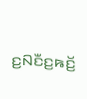ꤢ꤬ꤡꤢꤪꤢ꤬ꤒꤢꤩ꤬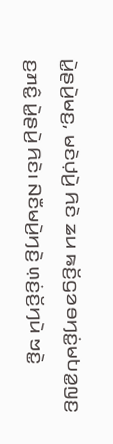ꤣꤧ꤭ꤔꤣꤧ꤬ꤗꤢ꤬, ꤗꤢꤧꤓ꤫ꤣꤧ꤬ ꤖꤢꤧ ꤘꤣ ꤒꤢꤩ꤬ꤞꤤꤋꤚꤢꤦ꤭ꤗꤝꤤ꤭ꤜꤢ꤬ ꤢ꤬ꤊꤢꤨ꤭ ꤣꤧ꤭ꤔꤣꤧ꤬ ꤖꤢꤧ꤯ ꤡꤢꤪꤗꤣꤧ꤬ꤚꤢꤧ꤬ ꤛ꤫ꤢꤦ꤬ꤢꤩ꤬ꤚꤣꤧ ꤠꤢꤧ꤭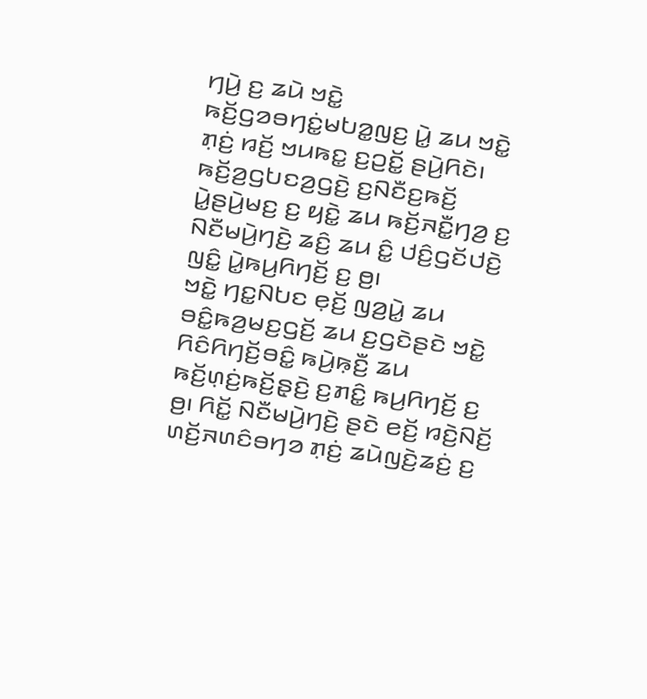ꤚꤣꤧ꤬ ꤢ꤬ ꤘꤣꤧ ꤠꤢꤧ꤭ ꤒꤢꤩ꤬ꤞꤤꤋꤚꤢꤦ꤭ꤗꤝꤤ꤭ꤜꤢ꤬ ꤣꤧ꤭ ꤘꤣ ꤠꤢꤧ꤭ ꤊ꤫ꤢꤦ꤬ ꤙꤢꤩ꤬ ꤠꤣꤒꤢ꤭ ꤢ꤬ꤑꤢꤩ꤭ ꤔꤣꤧ꤬ꤖꤢꤧ꤯ ꤒꤢꤩ꤬ꤤ꤬ꤞꤝꤢꤤ꤬ꤞꤢꤧ꤬ ꤢ꤬ꤡꤢꤪꤢ꤬ꤒꤢꤩ꤬ ꤣꤧ꤭ꤔꤣꤧ꤬ꤗꤢ꤬ ꤢ꤬ ꤟꤢꤧ꤭ ꤘꤣ ꤒꤢꤩ꤬ꤏꤢꤪ꤭ꤚꤤ꤬ ꤢ꤬ ꤡꤢꤪꤗꤣꤧ꤬ꤚꤢꤧ꤬ ꤘꤢꤨ꤬ ꤘꤣ ꤢꤨ꤭ ꤓꤢꤨ꤬ꤞꤢꤩꤓꤢꤧ꤬ ꤜꤢꤨ꤭ ꤣꤧ꤭ꤒꤣ꤬ꤖꤚꤢꤩ꤬ ꤢ꤬ ꤥ꤬꤯
ꤠꤢꤧ꤭ ꤚꤢ꤭ꤡꤝꤢ ꤕ꤫ꤢꤩ꤬ ꤜꤤ꤬ꤣꤧ꤭ ꤘꤣ ꤋꤢꤨ꤭ꤒꤤ꤬ꤗꤢ꤬ꤞꤢꤩ꤬ ꤘꤣ ꤢ꤬ꤞꤢꤧꤔꤢꤧ ꤠꤢꤧ꤭ ꤖꤢꤨꤖꤚꤢꤩ꤬ꤋꤢꤨ꤭ ꤒꤣꤧ꤬ꤒ꤫ꤢꤪ꤬ ꤘꤣ ꤒꤢꤩ꤬ꤛ꤫ꤢꤦ꤬ꤒꤢꤩ꤬ꤔ꤫ꤢꤧ꤬ ꤢ꤬ꤊꤢꤨ꤭ ꤒꤣ꤬ꤖꤚꤢꤩ꤬ ꤢ꤬ ꤥ꤬꤯ ꤖꤢꤩ꤭ ꤡꤢꤪꤗꤣꤧ꤬ꤚꤢꤧ꤬ ꤔꤢꤧ ꤕꤢꤩ꤬ ꤙꤢꤧ꤬ꤡꤢꤩ꤬ ꤛꤢꤩ꤬ꤏꤛꤢꤨꤋꤚꤤ ꤊ꤫ꤢꤦ꤬ ꤘꤣꤧꤜꤢꤧ꤬ꤘꤢꤦ꤬ ꤢ꤬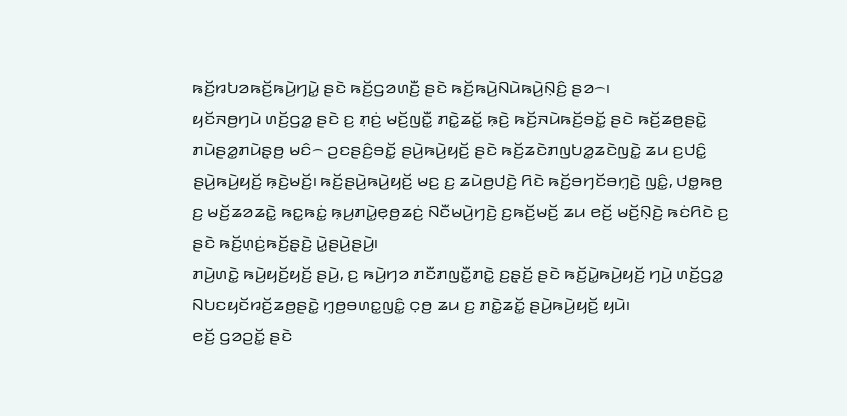ꤒꤢꤩ꤬ꤙꤝꤤꤒꤢꤩ꤬ꤒꤣꤧ꤬ꤚꤣꤧ꤭ ꤔꤢꤧ ꤒꤢꤩ꤬ꤞꤤꤛꤢꤪ꤬ ꤔꤢꤧ ꤒꤢꤩ꤬ꤒꤣꤧ꤬ꤡꤣꤧꤒꤣꤧ꤬ꤡ꤫ꤢꤨ꤬ ꤔꤤ꤮꤯
ꤟꤢꤩꤏꤥ꤬ꤚꤣꤧ ꤛꤢꤩ꤬ꤞꤤ꤭ ꤔꤢꤧ ꤢ꤬ ꤊ꤫ꤢꤦ꤬ ꤗꤢꤩ꤬ꤜꤢꤪ꤭ ꤊꤢꤧ꤭ꤘꤢꤩ꤭ ꤒ꤫ꤢꤧ꤬ ꤒꤢꤩ꤬ꤏꤣꤧꤒꤢꤩ꤬ꤋꤢꤩ꤭ ꤔꤢꤧ ꤒꤢꤩ꤬ꤘꤥ꤬ꤔꤢꤧ꤭ ꤊꤣꤧꤔꤤ꤭ꤊꤣꤧꤔ꤫ꤥ꤬ ꤗꤢꤨ꤮ ꤑꤢꤔꤢꤨ꤬ꤋꤢꤩ꤭ ꤔꤣꤧ꤬ꤒꤣꤧ꤬ꤟꤢꤩ꤬ ꤔꤢꤧ ꤒꤢꤩ꤬ꤘꤢꤧꤊꤜꤝꤤ꤭ꤘꤢꤧꤜꤢꤧ꤭ ꤘꤣ ꤢ꤬ꤓꤢꤨ꤭ ꤔꤣꤧ꤬ꤒꤣꤧ꤬ꤟꤢꤩ꤬ ꤒ꤫ꤢꤧ꤬ꤗꤢꤩ꤬꤯ ꤒꤢꤩ꤬ꤔꤣꤧ꤬ꤒꤣꤧ꤬ꤟꤢꤩ꤬ ꤗꤢ꤬ ꤢ꤬ ꤘꤣꤧꤥ꤬ꤓꤢꤧ꤬ ꤖꤢꤧ ꤒꤢꤩ꤬ꤋꤚꤢꤩꤋꤚ꤫ꤢꤧ꤬ ꤜꤢꤨ꤭, ꤓꤥ꤭ꤒꤥ꤬ ꤢ꤬ ꤗꤢꤩ꤬ꤘꤤꤘꤢꤧ꤭ ꤒꤢ꤭ꤒꤢꤦ꤭ ꤒ꤫ꤣ꤬ꤊꤣꤧ꤭ꤕ꤫ꤥ꤬ꤘꤢꤦ꤬ ꤡꤢꤪꤗꤣꤧ꤬ꤚꤢꤧ꤬ ꤢ꤬ꤒꤢꤩ꤬ꤗꤢꤩ꤬ ꤘꤣ ꤕꤢꤩ꤬ ꤗꤢꤩ꤬ꤡ꤫ꤢꤧ꤬ ꤒꤢꤦꤖꤢꤧ ꤢ꤬ ꤔꤢꤧ ꤒꤢꤩ꤬ꤛ꤫ꤢꤦ꤬ꤒꤢꤩ꤬ꤔ꤫ꤢꤧ꤬ ꤣꤧ꤭ꤔꤣꤧ꤬ꤔꤣꤧ꤬꤯
ꤊꤣꤧ꤬ꤛꤢꤧ꤭ ꤒꤣꤧ꤬ꤟꤢꤩ꤬ꤟꤢꤩ꤬ ꤔꤣꤧ꤬, ꤢ꤬ ꤒꤣꤧ꤬ꤚꤤ ꤊꤢꤪꤊꤜꤢꤪ꤭ꤊꤢꤧ꤭ ꤢ꤬ꤔ꤫ꤢꤩ꤬ ꤔꤢꤧ ꤒꤢꤩ꤬ꤣꤧ꤭ꤒꤣꤧ꤬ꤟꤢꤩ꤬ ꤚꤣꤧ꤬ ꤛꤢꤩ꤬ꤞꤤ꤭ ꤡꤝꤢꤟꤢꤩꤙꤢꤩ꤬ꤘꤥ꤬ꤔꤢꤧ꤭ ꤚ꤫ꤥ꤬ꤋꤛꤢ꤭ꤜꤢꤨ꤭ ꤍ꤫ꤥ꤬ ꤘꤣ ꤢ꤬ ꤊꤢꤧ꤭ꤘꤢꤩ꤭ ꤔꤣꤧ꤬ꤒꤣꤧ꤬ꤟꤢꤩ꤬ ꤟꤣꤧ꤯
ꤕꤢꤩ꤬ ꤞꤤꤑꤢꤩ꤭ ꤔꤢꤧ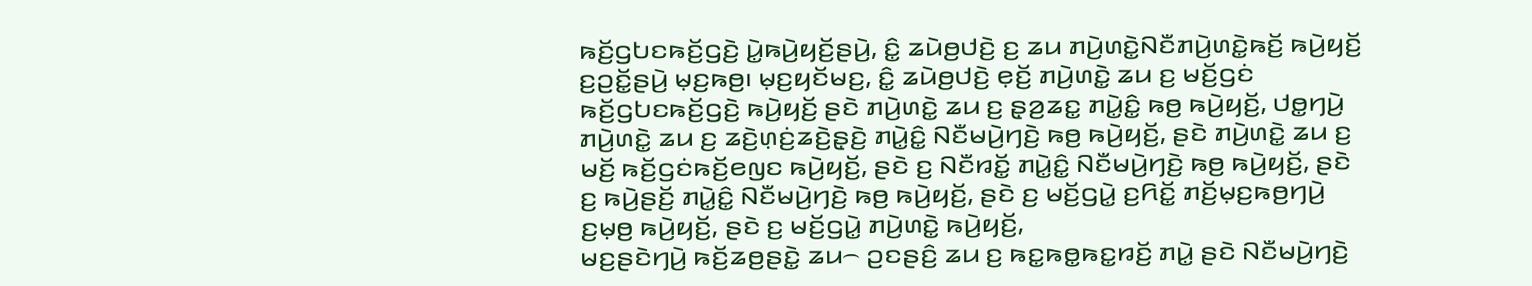ꤒꤢꤩ꤬ꤞꤝꤢꤒꤢꤩ꤬ꤞꤢꤧ꤬ ꤣꤧ꤭ꤒꤣꤧ꤬ꤟꤢꤩ꤬ꤔꤣꤧ꤬, ꤢꤨ꤭ ꤘꤣꤧꤥ꤬ꤓꤢꤧ꤬ ꤢ꤬ ꤘꤣ ꤊꤣꤧ꤬ꤛꤢꤧ꤭ꤡꤢꤪꤊꤣꤧ꤬ꤛꤢꤧ꤭ꤒꤢꤩ꤬ ꤒꤣꤧ꤬ꤟꤢꤩ꤬ ꤢ꤬ꤑꤢꤩ꤭ꤔꤣꤧ꤬ ꤗ꤫ꤢ꤬ꤒꤥ꤬꤯ ꤗ꤫ꤢ꤬ꤟꤢꤩꤗꤢ꤬, ꤢꤨ꤭ ꤘꤣꤧꤥ꤬ꤓꤢꤧ꤬ ꤕ꤫ꤢꤩ꤬ ꤊꤣꤧ꤬ꤛꤢꤧ꤭ ꤘꤣ ꤢ꤬ ꤗꤢꤩ꤬ꤞꤢꤦ ꤒꤢꤩ꤬ꤞꤝꤢꤒꤢꤩ꤬ꤞꤢꤧ꤬ ꤒꤣꤧ꤬ꤟꤢꤩ꤬ ꤔꤢꤧ ꤊꤣꤧ꤬ꤛꤢꤧ꤭ ꤘꤣ ꤢ꤬ ꤔ꤫ꤤ꤬ꤘꤢ꤭ ꤊꤣꤧ꤭ꤢꤨ꤭ ꤒꤥ꤬ ꤒꤣꤧ꤬ꤟꤢꤩ꤬, ꤓꤥ꤭ꤚꤣꤧ꤬ ꤊꤣꤧ꤬ꤛꤢꤧ꤭ ꤘꤣ ꤢ꤬ ꤘꤢꤧ꤬ꤛ꤫ꤢꤦ꤬ꤘꤢꤧ꤬ꤔ꤫ꤢꤧ꤬ ꤊꤣꤧ꤭ꤢꤨ꤭ ꤡꤢꤪꤗꤣꤧ꤬ꤚꤢꤧ꤬ ꤒꤥ꤬ ꤒꤣꤧ꤬ꤟꤢꤩ꤬, ꤔꤢꤧ ꤊꤣꤧ꤬ꤛꤢꤧ꤭ ꤘꤣ ꤢ꤬ ꤗꤢꤩ꤬ ꤒꤢꤩ꤬ꤞꤢꤦꤒꤢꤩ꤬ꤕꤜꤢ ꤒꤣꤧ꤬ꤟꤢꤩ꤬, ꤔꤢꤧ ꤢ꤬ ꤡꤢꤪꤙꤢꤩ꤭ ꤊꤣꤧ꤭ꤢꤨ꤭ ꤡꤢꤪꤗꤣꤧ꤬ꤚꤢꤧ꤬ ꤒꤥ꤬ ꤒꤣꤧ꤬ꤟꤢꤩ꤬, ꤔꤢꤧ ꤢ꤬ ꤒꤣꤧ꤬ꤔꤢꤩ꤬ ꤊꤣꤧ꤭ꤢꤨ꤭ ꤡꤢꤪꤗꤣꤧ꤬ꤚꤢꤧ꤬ ꤒꤥ꤬ ꤒꤣꤧ꤬ꤟꤢꤩ꤬, ꤔꤢꤧ ꤢ꤬ ꤗꤢꤩ꤬ꤞꤣꤧ꤭ ꤢ꤬ꤖꤢꤩ꤭ ꤊꤢꤩ꤬ꤗ꤫ꤢ꤬ꤒꤥ꤬ꤚꤣꤧ꤬ ꤢ꤬ꤗ꤫ꤥ꤬ ꤒꤣꤧ꤬ꤟꤢꤩ꤬, ꤔꤢꤧ ꤢ꤬ ꤗꤢꤩ꤬ꤞꤣꤧ꤭ ꤊꤣꤧ꤬ꤛꤢꤧ꤭ ꤒꤣꤧ꤬ꤟꤢꤩ꤬,
ꤗꤢ꤬ꤔꤢꤧꤚꤣꤧ꤬ ꤒꤢꤩ꤬ꤘꤥ꤬ꤔꤢꤧ꤭ ꤘꤣ꤮ ꤑꤢꤔꤢꤨ꤬ ꤘꤣ ꤢ꤬ ꤒꤢ꤭ꤒꤥ꤭ꤒꤢ꤭ꤙꤢꤩ꤬ ꤊꤣꤧ꤭ ꤔꤢꤧ ꤡꤢꤪꤗꤣꤧ꤬ꤚꤢꤧ꤬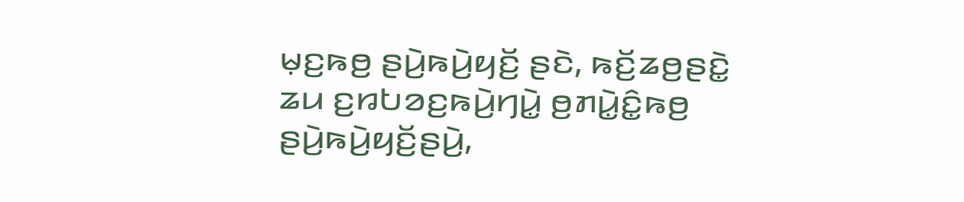ꤗ꤫ꤢ꤬ꤒꤥ꤬ ꤔꤣꤧ꤬ꤒꤣꤧ꤬ꤟꤢꤩ꤬ ꤔꤢꤧ, ꤒꤢꤩ꤬ꤘꤥ꤬ꤔꤢꤧ꤭ ꤘꤣ ꤢ꤬ꤙꤝꤤꤢ꤬ꤒꤣꤧ꤬ꤚꤣꤧ꤭ ꤥ꤬ꤊꤣꤧ꤭ꤢꤨ꤭ꤒꤥ꤬ ꤔꤣꤧ꤬ꤒꤣꤧ꤬ꤟꤢꤩ꤬ꤔꤣꤧ꤬,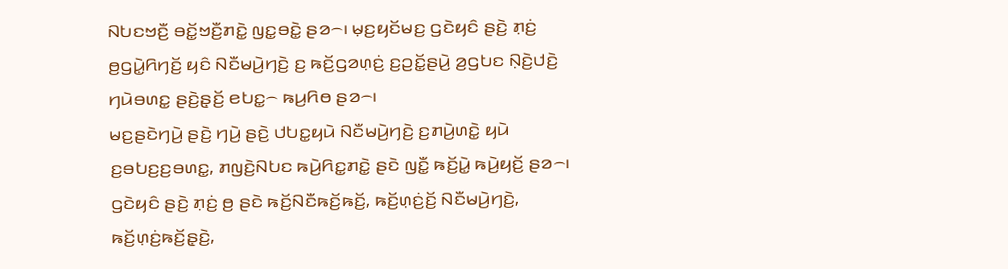ꤡꤝꤢꤠꤢꤪ꤬ ꤋꤢꤩ꤭ꤠꤢꤪ꤬ꤊꤢꤧ꤭ ꤜꤢ꤭ꤋꤢꤧ꤭ ꤔꤤ꤮꤯ ꤗ꤫ꤢ꤬ꤟꤢꤩꤗꤢ꤬ ꤞꤢꤧꤟꤢꤨ ꤔꤢꤧ꤬ ꤊ꤫ꤢꤦ꤬ ꤥ꤬ꤞꤣꤧ꤭ꤖꤚꤢꤩ꤬ ꤟꤢꤨ ꤡꤢꤪꤗꤣꤧ꤬ꤚꤢꤧ꤬ ꤢ꤬ ꤒꤢꤩ꤬ꤞꤤꤛ꤫ꤢꤦ꤬ ꤢ꤬ꤑꤢꤩ꤭ꤔꤣꤧ꤬ ꤤ꤬ꤞꤝꤢ ꤡ꤫ꤢꤧ꤬ꤓꤢꤧ꤬ ꤚꤣꤧꤋꤛꤢ꤭ ꤔꤢꤧ꤬ꤔ꤫ꤢꤩ꤬ ꤕꤝꤢ꤭꤮ ꤒꤣ꤬ꤖꤥ ꤔꤤ꤮꤯
ꤗꤢ꤬ꤔꤢꤧꤚꤣꤧ꤬ ꤔꤢꤧ꤬ ꤚꤣꤧ꤬ ꤔꤢꤧ꤬ ꤓꤝꤢ꤭ꤟꤣꤧ ꤡꤢꤪꤗꤣꤧ꤬ꤚꤢꤧ꤬ ꤢ꤬ꤊꤣꤧ꤬ꤛꤢꤧ꤭ ꤟꤣꤧ ꤢ꤬ꤋꤝꤢ꤬ꤢ꤬ꤋꤛꤢ꤭, ꤊꤜꤢꤧ꤬ꤡꤝꤢ ꤒꤣꤧ꤬ꤖꤢ꤭ꤊꤢꤧ꤭ ꤔꤢꤧ ꤜꤢꤪ꤭ ꤒꤢꤩ꤬ꤣꤧ꤭ ꤒꤣꤧ꤬ꤟꤢꤩ꤬ ꤔꤤ꤮꤯ ꤞꤢꤧꤟꤢꤨ ꤔꤢꤧ꤬ ꤊ꤫ꤢꤦ꤬ ꤥ꤬ ꤔꤢꤧ ꤒꤢꤩ꤬ꤡꤢꤪꤒꤢꤩ꤬ꤒꤢꤩ꤬, ꤒꤢꤩ꤬ꤛ꤫ꤢꤦ꤬ꤢꤩ꤬ ꤡꤢꤪꤗꤣꤧ꤬ꤚꤢꤧ꤬, ꤒꤢꤩ꤬ꤛ꤫ꤢꤦ꤬ꤒꤢꤩ꤬ꤔ꤫ꤢꤧ꤬,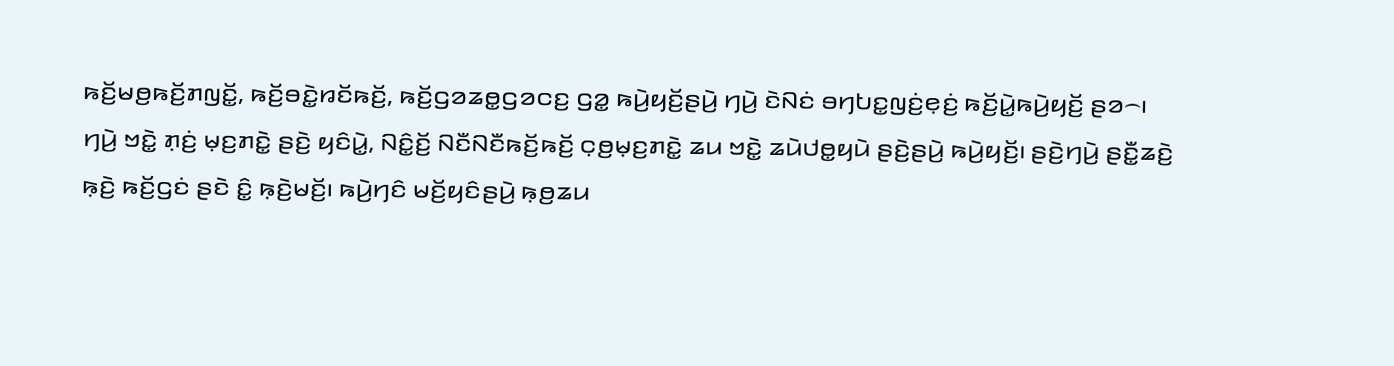ꤒꤢꤩ꤬ꤗꤥ꤬ꤒꤢꤩ꤬ꤊꤜꤢꤩ꤭, ꤒꤢꤩ꤬ꤋꤢꤧ꤭ꤙꤢꤩꤒꤢꤩ꤬, ꤒꤢꤩ꤬ꤞꤤꤘꤥ꤭ꤞꤤꤍꤢ꤬ ꤞꤤ꤭ ꤒꤣꤧ꤬ꤟꤢꤩ꤬ꤔꤣꤧ꤬ ꤚꤣꤧ꤬ ꤢꤧꤡꤢꤦ ꤋꤚꤝꤢ꤭ꤜꤢꤦ꤬ꤕ꤫ꤢꤦ꤬ ꤒꤢꤩ꤬ꤣꤧ꤭ꤒꤣꤧ꤬ꤟꤢꤩ꤬ ꤔꤤ꤮꤯
ꤚꤣꤧ꤬ ꤠꤢꤧ꤭ ꤊ꤫ꤢꤦ꤬ ꤗ꤫ꤢ꤬ꤊꤢꤧ꤭ ꤔꤢꤧ꤬ ꤟꤢꤨꤣꤧ꤭, ꤡꤢꤨ꤭ꤢꤩ꤬ ꤡꤢꤪꤡꤢꤪꤒꤢꤩ꤬ꤒꤢꤩ꤬ ꤍ꤫ꤥ꤬ꤗ꤫ꤢ꤬ꤊꤢꤧ꤭ ꤘꤣ ꤠꤢꤧ꤭ ꤘꤣꤧꤓꤥ꤭ꤟꤣꤧ ꤔꤢꤧ꤬ꤔꤣꤧ꤬ ꤒꤣꤧ꤬ꤟꤢꤩ꤬꤯ ꤔꤢꤧ꤬ꤚꤣꤧ꤬ ꤔꤢꤪ꤭ꤘꤢꤧ꤬ ꤒ꤫ꤢꤧ꤬ ꤒꤢꤩ꤬ꤞꤢꤦ ꤔꤢꤧ ꤢꤨ꤭ ꤒ꤫ꤢꤧ꤬ꤗꤢꤩ꤬꤯ ꤒꤣꤧ꤬ꤚꤢꤨ ꤗꤢꤩ꤬ꤟꤢꤨꤔꤣꤧ꤬ ꤒ꤫ꤥ꤬ꤘꤣ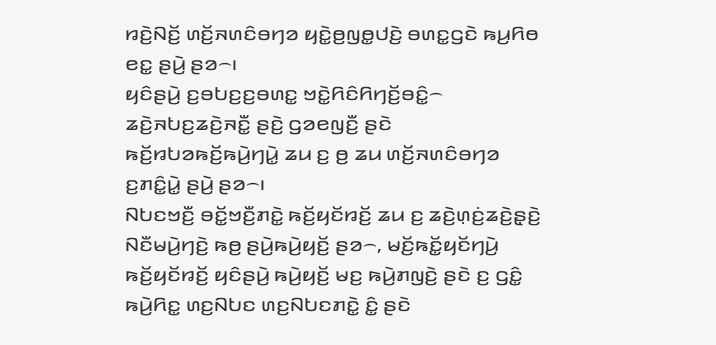ꤙꤢꤧ꤬ꤡꤢꤩ꤬ ꤛꤢꤩ꤬ꤏꤛꤢꤨꤋꤚꤤ ꤟꤢꤧ꤭ꤥ꤬ꤜꤥ꤭ꤓꤢꤧ꤬ ꤋꤛꤢ꤭ꤞꤢꤧ ꤒꤣ꤬ꤖꤥ ꤕꤢ꤭ ꤔꤣꤧ꤬ ꤔꤤ꤮꤯
ꤟꤢꤨꤔꤣꤧ꤬ ꤢ꤬ꤋꤝꤢ꤬ꤢ꤬ꤋꤛꤢ꤭ ꤠꤢꤧ꤭ꤖꤢꤨꤖꤚꤢꤩ꤬ꤋꤢꤨ꤭꤮ ꤘꤢꤧ꤬ꤏꤝꤢ꤬ꤘꤢꤧ꤬ꤏꤢꤪ꤭ ꤔꤢꤧ꤬ ꤞꤤꤕꤜꤢꤪ꤬ ꤔꤢꤧ ꤒꤢꤩ꤬ꤙꤝꤤꤒꤢꤩ꤬ꤒꤣꤧ꤬ꤚꤣꤧ꤭ ꤘꤣ ꤢ꤬ ꤥ꤬ ꤘꤣ ꤛꤢꤩ꤬ꤏꤛꤢꤨꤋꤚꤤ ꤢ꤬ꤊꤢꤨ꤭ꤣꤧ꤭ ꤔꤣꤧ꤬ ꤔꤤ꤮꤯
ꤡꤝꤢꤠꤢꤪ꤬ ꤋꤢꤩ꤭ꤠꤢꤪ꤬ꤊꤢꤧ꤭ ꤒꤢꤩ꤬ꤟꤢꤩꤙꤢꤩ꤬ ꤘꤣ ꤢ꤬ ꤘꤢꤧ꤬ꤛ꤫ꤢꤦ꤬ꤘꤢꤧ꤬ꤔ꤫ꤢꤧ꤬ ꤡꤢꤪꤗꤣꤧ꤬ꤚꤢꤧ꤬ ꤒꤥ꤬ ꤔꤣꤧ꤬ꤒꤣꤧ꤬ꤟꤢꤩ꤬ ꤔꤤ꤮, ꤗꤢꤩ꤬ꤒꤢꤩ꤭ꤟꤢꤩꤚꤣꤧ꤬ ꤒꤢꤩ꤬ꤟꤢꤩꤙꤢꤩ꤬ ꤟꤢꤨꤔꤣꤧ꤬ ꤒꤣꤧ꤬ꤟꤢꤩ꤬ ꤗꤢ꤬ ꤒꤣꤧ꤬ꤊꤜꤢꤧ꤬ ꤔꤢꤧ ꤢ꤬ ꤞꤢꤨ꤭ ꤒꤣꤧ꤬ꤖꤢ꤭ ꤛꤢ꤬ꤡꤝꤢ ꤛꤢ꤬ꤡꤝꤢꤊꤢꤧ꤭ ꤢꤨ꤭ ꤔꤢꤧ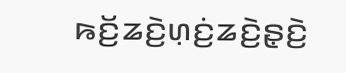ꤒꤢꤩ꤬ꤘꤢꤧ꤬ꤛ꤫ꤢꤦ꤬ꤘꤢꤧ꤬ꤔ꤫ꤢꤧ꤬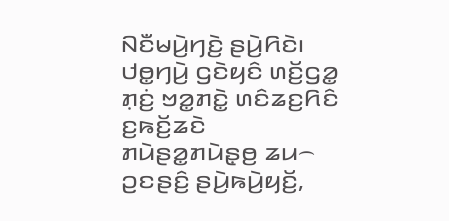ꤡꤢꤪꤗꤣꤧ꤬ꤚꤢꤧ꤬ ꤔꤣꤧ꤬ꤖꤢꤧ꤯
ꤓꤥ꤭ꤚꤣꤧ꤬ ꤞꤢꤧꤟꤢꤨ ꤛꤢꤩ꤬ꤞꤤ꤭ ꤊ꤫ꤢꤦ꤬ ꤠꤤ꤭ꤊꤢꤧ꤭ ꤛꤢꤨꤘꤢ꤬ꤖꤢꤨ ꤢ꤬ꤒꤢꤩ꤬ꤘꤢꤧ ꤊꤣꤧꤔꤤ꤭ꤊꤣꤧꤔ꤫ꤥ꤬ ꤘꤣ꤮ ꤑꤢꤔꤢꤨ꤬ ꤔꤣꤧ꤬ꤒꤣꤧ꤬ꤟꤢꤩ꤬,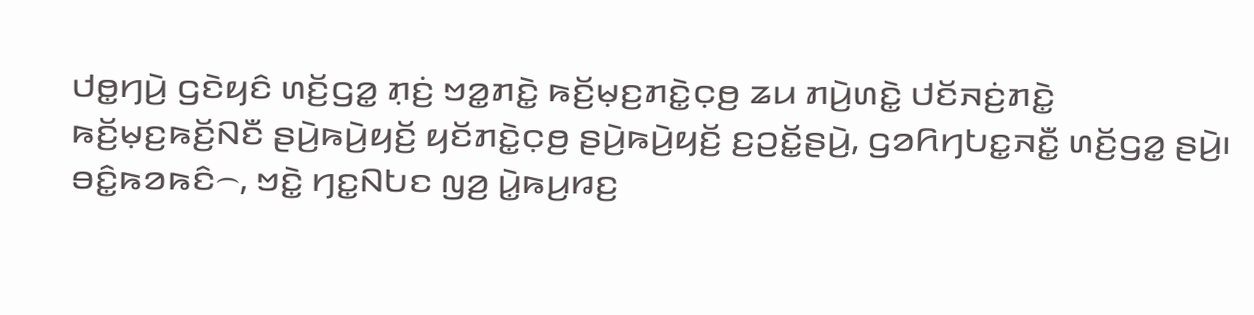ꤓꤥ꤭ꤚꤣꤧ꤬ ꤞꤢꤧꤟꤢꤨ ꤛꤢꤩ꤬ꤞꤤ꤭ ꤊ꤫ꤢꤦ꤬ ꤠꤤ꤭ꤊꤢꤧ꤭ ꤒꤢꤩ꤬ꤗ꤫ꤢ꤬ꤊꤢꤧ꤭ꤍ꤫ꤥ꤬ ꤘꤣ ꤊꤣꤧ꤬ꤛꤢꤧ꤭ ꤓꤢꤩꤏꤢꤦ꤬ꤊꤢꤧ꤭ ꤒꤢꤩ꤬ꤗ꤫ꤢ꤬ꤒꤢꤩ꤬ꤡꤢꤪ ꤔꤣꤧ꤬ꤒꤣꤧ꤬ꤟꤢꤩ꤬ ꤟꤢꤩꤊꤢꤧ꤭ꤍ꤫ꤥ꤬ ꤔꤣꤧ꤬ꤒꤣꤧ꤬ꤟꤢꤩ꤬ ꤢ꤬ꤑꤢꤩ꤭ꤔꤣꤧ꤬, ꤞꤤꤖꤚꤝꤢ꤭ꤏꤢꤪ꤭ ꤛꤢꤩ꤬ꤞꤤ꤭ ꤔꤣꤧ꤬꤯
ꤋꤢꤨ꤭ꤒꤤꤒꤢꤨ꤮, ꤠꤢꤧ꤭ ꤚꤢ꤭ꤡꤝꤢ ꤜꤤ꤬ ꤣꤧ꤭ꤒꤣ꤬ꤙꤢ꤬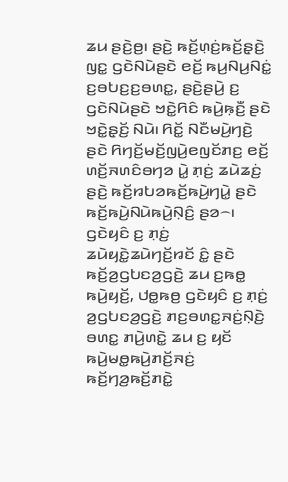ꤘꤣ ꤔꤢꤧ꤬ꤥ꤬꤯ ꤔꤢꤧ꤬ ꤒꤢꤩ꤬ꤛ꤫ꤢꤦ꤬ꤒꤢꤩ꤬ꤔ꤫ꤢꤧ꤬ ꤜꤢ꤭ ꤞꤢꤧꤡꤣꤧꤔꤢꤧ ꤕꤢꤩ꤬ ꤒꤣ꤬ꤡꤣ꤬ꤡꤢꤦ꤭ ꤢ꤬ꤋꤝꤢ꤬ꤢ꤬ꤋꤛꤢ꤭, ꤔꤢꤧ꤬ꤔꤣꤧ꤬ ꤢ꤬ ꤞꤢꤧꤡꤣꤧꤔꤢꤧ ꤠꤢꤧ꤭ꤖꤢꤨ ꤒꤣꤧ꤬ꤒ꤫ꤢꤪ꤬ ꤔꤢꤧ ꤠꤢꤧ꤭ꤔ꤫ꤢꤩ꤬ ꤡꤣꤧ꤯ ꤖꤢꤩ꤭ ꤡꤢꤪꤗꤣꤧ꤬ꤚꤢꤧ꤬ ꤔꤢꤧ ꤖꤚꤢꤩ꤬ꤗꤢꤩ꤬ꤜꤣꤧ꤬ꤕꤜꤢꤩꤊꤢ꤬ ꤕꤢꤩ꤬ ꤛꤢꤩ꤬ꤏꤛꤢꤨꤋꤚꤤ ꤣꤧ꤭ ꤊ꤫ꤢꤦ꤬ ꤘꤣꤧꤘꤢꤦ꤬ ꤔꤢꤧ꤬ ꤒꤢꤩ꤬ꤙꤝꤤꤒꤢꤩ꤬ꤒꤣꤧ꤬ꤚꤣꤧ꤭ ꤔꤢꤧ ꤒꤢꤩ꤬ꤒꤣꤧ꤬ꤡꤣꤧꤒꤣꤧ꤬ꤡ꤫ꤢꤨ꤬ ꤔꤤ꤮꤯
ꤞꤢꤧꤟꤢꤨ ꤢ꤬ ꤊ꤫ꤢꤦ꤬ ꤘꤣꤧꤟꤢꤧ꤭ꤘꤣꤧꤚꤢꤩ꤬ꤙꤢꤩ ꤢꤨ꤭ ꤔꤢꤧ ꤒꤢꤩ꤬ꤤ꤬ꤞꤝꤢꤤ꤬ꤞꤢꤧ꤬ ꤘꤣ ꤢ꤬ꤒꤥ꤭ ꤒꤣꤧ꤬ꤟꤢꤩ꤬, ꤓꤥ꤭ꤒꤥ꤬ ꤞꤢꤧꤟꤢꤨ ꤢ꤬ ꤊ꤫ꤢꤦ꤬ ꤤ꤬ꤞꤝꤢꤤ꤬ꤞꤢꤧ꤬ ꤊꤢ꤬ꤋꤛꤢ꤭ꤏꤢꤦ꤬ꤡ꤫ꤢꤧ꤬ ꤋꤛꤢ꤭ ꤊꤣꤧ꤬ꤛꤢꤧ꤭ ꤘꤣ ꤢ꤬ ꤟꤢꤩ ꤒꤣꤧ꤬ꤗꤥ꤭ꤒꤣꤧ꤬ꤊꤢꤩ꤬ꤏꤢꤦ꤬ ꤒꤢꤩ꤬ꤚꤤ꤬ꤒꤢꤩ꤬ꤊꤢꤧ꤭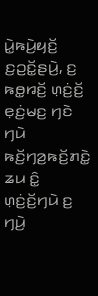ꤣꤧ꤭ꤒꤣꤧ꤬ꤟꤢꤩ꤬ ꤢ꤬ꤑꤢꤩ꤭ꤔꤣꤧ꤬, ꤢ꤬ ꤒꤥ꤭ꤙꤢꤩ꤬ ꤛ꤫ꤢꤦ꤬ꤢꤩ꤬ ꤕ꤫ꤢꤦ꤬ꤗꤢ꤬ ꤚꤢꤧ ꤚꤣꤧ ꤒꤢꤩ꤬ꤚꤤ꤬ꤒꤢꤩ꤬ꤊꤢꤧ꤭ ꤘꤣ ꤢꤨ꤭ ꤛ꤫ꤢꤦ꤬ꤢꤩ꤬ꤚꤣꤧ ꤢ꤬ ꤚꤣꤧ꤬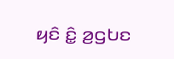ꤟꤢꤨ ꤢꤨ꤭ ꤤ꤬ꤞꤝꤢ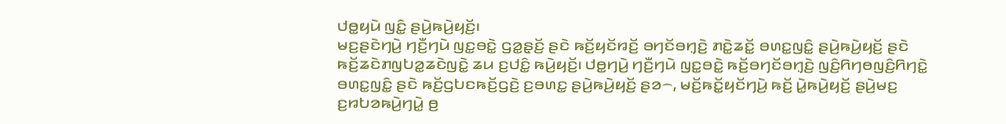ꤓꤥ꤭ꤟꤣꤧ ꤜꤢꤨ꤭ ꤔꤣꤧ꤬ꤒꤣꤧ꤬ꤟꤢꤩ꤬꤯
ꤗꤢ꤬ꤔꤢꤧꤚꤣꤧ꤬ ꤚꤢꤪ꤬ꤚꤣꤧ ꤜꤢ꤭ꤋꤢꤧ꤭ ꤞꤤ꤭ꤔ꤫ꤢꤩ꤬ ꤔꤢꤧ ꤒꤢꤩ꤬ꤟꤢꤩꤙꤢꤩ꤬ ꤋꤚꤢꤩꤋꤚ꤫ꤢꤧ꤬ ꤊꤢꤧ꤭ꤘꤢꤩ꤭ ꤋꤛꤢ꤭ꤜꤢꤨ꤭ ꤔꤣꤧ꤬ꤒꤣꤧ꤬ꤟꤢꤩ꤬ ꤔꤢꤧ ꤒꤢꤩ꤬ꤘꤢꤧꤊꤜꤝꤤ꤭ꤘꤢꤧꤜꤢꤧ꤭ ꤘꤣ ꤢ꤬ꤓꤢꤨ꤭ ꤒꤣꤧ꤬ꤟꤢꤩ꤬꤯ ꤓꤥ꤭ꤚꤣꤧ꤬ ꤚꤢꤪ꤬ꤚꤣꤧ ꤜꤢ꤭ꤋꤢꤧ꤭ ꤒꤢꤩ꤬ꤋꤚꤢꤩꤋꤚ꤫ꤢꤧ꤬ ꤜꤢꤨ꤬ꤖꤚꤥꤜꤢꤨ꤬ꤖꤚꤢꤧ꤭ ꤋꤛꤢ꤭ꤜꤢꤨ꤭ ꤔꤢꤧ ꤒꤢꤩ꤬ꤞꤝꤢꤒꤢꤩ꤬ꤞꤢꤧ꤬ ꤢ꤬ꤋꤛꤢ꤭ ꤔꤣꤧ꤬ꤒꤣꤧ꤬ꤟꤢꤩ꤬ ꤔꤤ꤮, ꤗꤢꤩ꤬ꤒꤢꤩ꤭ꤟꤢꤩꤚꤣꤧ꤬ ꤒꤢꤩ꤬ ꤣꤧ꤭ꤒꤣꤧ꤬ꤟꤢꤩ꤬ ꤔꤣꤧ꤬ꤗꤢ꤬ ꤢ꤬ꤙꤝꤤꤒꤣꤧ꤬ꤚꤣꤧ꤭ ꤥ꤬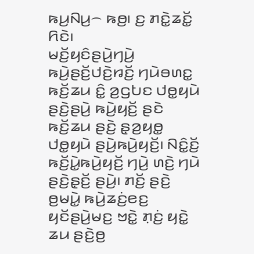ꤒꤣ꤬ꤡꤣ꤬꤮ ꤒꤥ꤬꤯ ꤢ꤬ ꤊꤢꤧ꤭ꤘꤢꤩ꤭ ꤖꤢꤧ꤯
ꤗꤢꤩ꤬ꤟꤢꤨꤔꤣꤧ꤬ꤚꤣꤧ꤬ ꤒꤣꤧ꤬ꤔꤢꤩ꤬ꤓꤢꤧ꤬ꤙꤢꤩ꤬ ꤚꤣꤧꤋꤛꤢ꤭ ꤒꤢꤩ꤬ꤘꤣ ꤢꤨ꤭ ꤤ꤬ꤞꤝꤢ ꤓꤥ꤭ꤟꤣꤧ ꤔꤢꤧ꤬ꤔꤣꤧ꤬ ꤒꤣꤧ꤬ꤟꤢꤩ꤬ ꤔꤢꤧ ꤒꤢꤩ꤬ꤘꤣ ꤔꤢꤧ꤬ ꤔ꤫ꤤ꤬ꤟꤥ꤭ ꤓꤥ꤭ꤟꤣꤧ ꤔꤣꤧ꤬ꤒꤣꤧ꤬ꤟꤢꤩ꤬꤯ ꤡꤢꤨ꤭ꤢꤩ꤬ ꤒꤢꤩ꤬ꤣꤧ꤭ꤒꤣꤧ꤬ꤟꤢꤩ꤬ ꤚꤣꤧ꤬ ꤛꤢꤧ꤬ ꤚꤣꤧ ꤔꤢꤧ꤬ꤔ꤫ꤢꤩ꤬ ꤔꤣꤧ꤬꤯ ꤊꤢꤩ꤬ ꤔꤢꤧ꤬ ꤥ꤬ꤗꤣꤧ꤭ ꤒꤣꤧ꤬ꤘꤢꤦ꤬ꤕꤢ꤬ ꤟꤢꤩꤔꤣꤧ꤬ꤗꤢ꤬ ꤠꤢꤧ꤭ ꤊ꤫ꤢꤦ꤬ ꤟꤢꤧ꤭ ꤘꤣ ꤔꤢꤧ꤬ꤥ꤬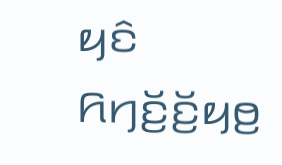ꤟꤢꤨ ꤖꤚꤢꤩ꤬ꤢꤩ꤬ꤟꤥ꤬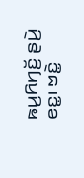ꤒꤣ꤬ꤖꤚꤢꤩ꤬ ꤔꤣꤧ꤬ ꤕꤢ꤭꤯ ꤠꤢꤧ꤭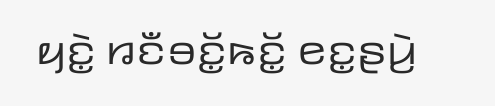ꤟꤢꤧ꤭ ꤙꤢꤪꤋꤢꤩ꤭ꤒꤢꤩ꤭ ꤕꤢ꤭ꤔꤣꤧ꤬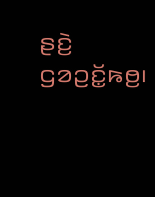ꤔꤢꤧ꤬ ꤞꤤꤑꤢꤩ꤭ꤒꤥ꤬꤯